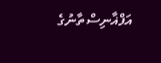އަފްޣާނިސްތާނުގެ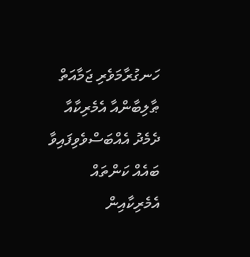ހަނގުރާމަވެރި ޖަމާއަތް ޠާލިބާންއާ އެމެރިކާއާ ދެމެދު އެއްބަސްވެވިފައިވާ ބައެއް ކަންތައް އެމެރިކާއިން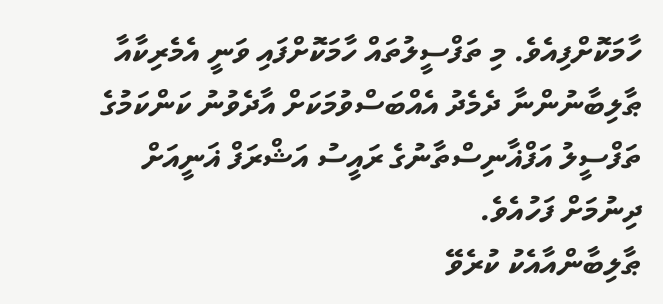ހާމަކޮށްފިއެވެ. މި ތަފްސީލުތައް ހާމަކޮށްފައި ވަނީ އެމެރިކާއާ ޠާލިބާނުންނާ ދެމެދު އެއްބަސްވުމަކަށް އާދެވުނު ކަންކަމުގެ ތަފްސީލު އަފްޣާނިސްތާނުގެ ރައީސު އަޝްރަފް ޣަނީއަށް ދިނުމަށް ފަހުއެވެ.
ޠާލިބާންއާއެކު ކުރެވޭ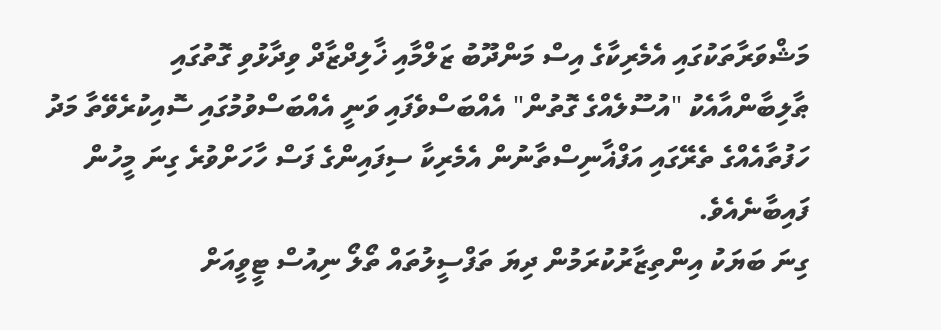މަޝްވަރާތަކުގައި އެމެރިކާގެ އިސް މަންދޫބު ޒަލްމާއި ޚާލިދްޒާދް ވިދާޅުވި ގޮތުގައި ޠާލިބާންއާއެކު "އުސޫލެއްގެ ގޮތުން" އެއްބަސްވެފައި ވަނީ އެއްބަސްވުމުގައި ސޮއިކުރެވޭތާ މަދު ހަފުތާއެއްގެ ތެރޭގައި އަފްޣާނިސްތާނުން އެމެރިކާ ސިފައިންގެ ފަސް ހާހަށްވުރެ ގިނަ މީހުން ފައިބާނެއެވެ.
ގިނަ ބަޔަކު އިންތިޒާރުކުރަމުން ދިޔަ ތަފްސީލުތައް ތޯލޯ ނިއުސް ޓީވީއަށް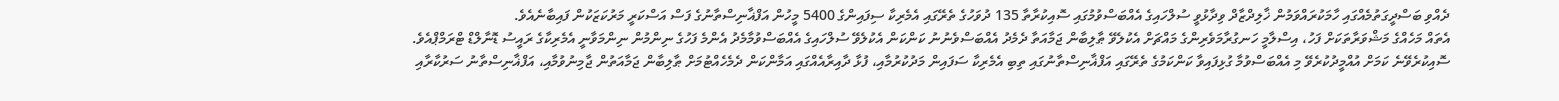ދެއްވި ބަސްދީގަތުމެއްގައި ހާމަކުރައްވަމުން ޚާލިދްޒާދް ވިދާޅުވީ ސުލްހައިގެ އެއްބަސްވުމުގައި ސޮއިކުރާތާ 135 ދުވަހުގެ ތެރޭގައި އެމެރިކާ ސިފައިންގެ 5400 މީހުން އަފްޣާނިސްތާނުގެ ފަސް އަސްކަރީ މަރުކަޒަކުން ފައިބާނެއެވެ.
އެތައް މަހެއްގެ މަޝްވަރާތަކަށް ފަހު، އިސްލާމީ ހަނގުރާމަވެރިންގެ މައްޗަށް އެކުލެވޭ ޠާލިބާން ޖަމާއަތާ ދެމެދު އެއްބަސްވެނުނު ކަންކަން އެކުލެވޭ ސުލްހައިގެ އެއްބަސްވުމާމެދު އެންމެ ފަހުގެ ނިންމުން ނިންމަވާނީ އެމެރިކާގެ ރައީސު ޑޮނާލްޑް ޓްރަމްޕްއެވެ.
ސޮއިކުރެވޭނެ ކަމަށް އުއްމީދުކުރެވޭ މި އެއްބަސްވުމާ ގުޅިފައިވާ ކަންކަމުގެ ތެރޭގައި އަފްޣާނިސްތާނުގައި ތިބި އެމެރިކާ ސަފައިން މަދުކުރުމާއި، ފުޅާ ދާއިރާއެއްގައި އަމާންކަން ދެމެހެއްޓުމަށް ޠާލިބާން ޖަމާއަތުން ޖާމިނުވުމާއި، އަފްޣާނިސްތާނު ސަރުކާރާއި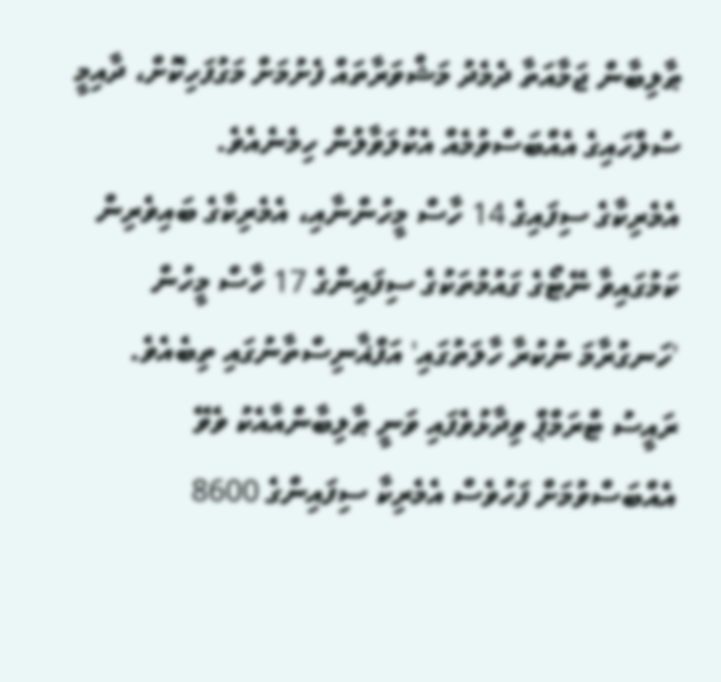ޠާލިބާން ޖަމާއަތާ ދެމެދު މަޝްވަރާތައް ފެށުމަށް މަގުފަހިކޮށް، ދާއިމީ ސުލްހައިގެ އެއްބަސްވުމެއް އެކުލަވާލުން ހިމެނެއެވެ.
އެމެރިކާގެ ސިފައިގެ 14 ހާސް މީހުންނާއި، އެމެރިކާގެ ބައިވެރިން ކަމުގައިވާ ނޭޓޯގެ ގައުމުތަކުގެ ސިފައިންގެ 17 ހާސް މީހުން 'ހަނގުރާމަ ނުކުރާ ހާލަތުގައި' އަފްޣާނިސްތާނުގައި ތިބެއެވެ. ރައީސު ޓްރަމްޕް ވިދާޅުވެފައި ވަނީ ޠާލިބާންއާއެކު ވެވޭ އެއްބަސްވުމަށް ފަހުވެސް އެމެރިކާ ސިފައިންގެ 8600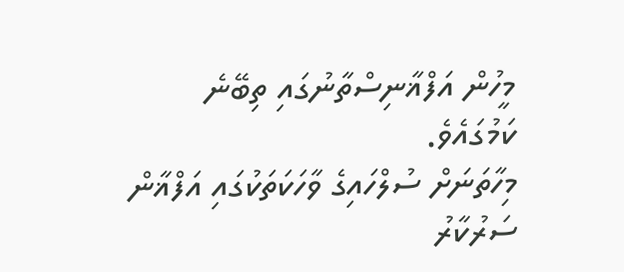މީހުން އަފްޣާނިސްތާނުގައި ތިބޭނެ ކަމުގައެވެ.
މިހާތަނަށް ސުލްހައިގެ ވާހަކަތަކުގައި އަފްޣާން ސަރުކާރު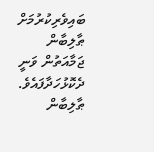ބައިވެރިކުރުމަށް ޠާލިބާން ޖަމާއަތުން ވަނީ ދެކޮޅުހަދާފައެވެ. ޠާލިބާން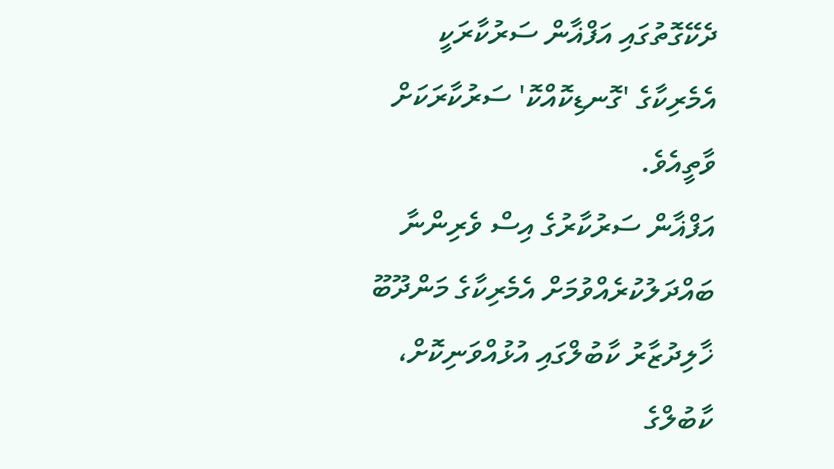ދެކޭގޮތުގައި އަފްޣާން ސަރުކާރަކީ އެމެރިކާގެ 'ގޮނޑިކޮއްކޮ' ސަރުކާރަކަށް ވާތީއެވެ.
އަފްޣާން ސަރުކާރުގެ އިސް ވެރިންނާ ބައްދަލުކުރެއްވުމަށް އެމެރިކާގެ މަންދޫބޫ ޚާލިދުޒާރު ކާބުލްގައި އުޅުއްވަނިކޮށް، ކާބުލްގެ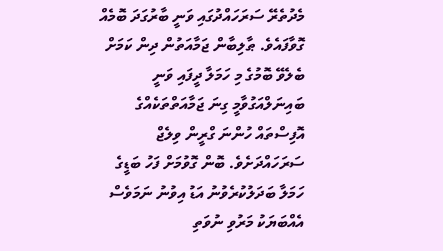މެދުތެރޭ ސަރަހައްދުގައި ވަނީ ބާރުގަދަ ބޮމެއް ގޮވާފައެވެ. ޠާލިބާން ޖަމާއަތުން ދިން ކަމަށް ބެލެވޭ ބޮމުގެ މި ހަމަލާ ދީފައި ވަނީ ބައިނަލްއަގުވާމީ ގިނަ ޖަމާއަތްތަކެއްގެ އޮފިސްތައް ހުންނަ ގްރީން ވިލެޖް ސަރަހައްދަށެވެ. ބޮން ގޮވުމަށް ފަހު ބަޑީގެ ހަމަލާ ބަދަލުކުރެވުނު އަޑު އިވުނު ނަމަވެސް އެއްބަޔަކު މަރުވި ނުވަތި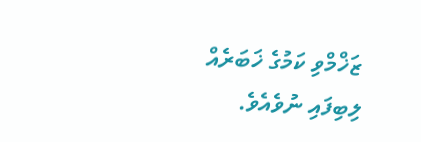ޒަޚްމްވި ކަމުގެ ޚަބަރެއް ލިބިފައި ނުވެއެވެ.